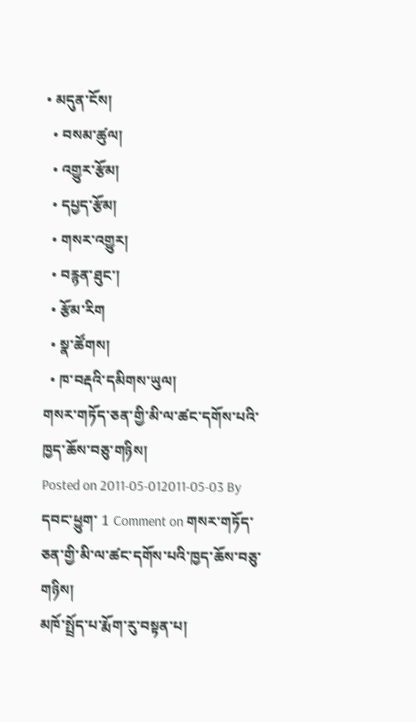• མདུན་ངོས།
  • བསམ་ཚུལ།
  • འགྱུར་རྩོམ།
  • དཔྱད་རྩོམ།
  • གསར་འགྱུར།
  • བརྙན་ཐུང་།
  • རྩོམ་རིག
  • སྣ་ཚོགས།
  • ཁ་བརྡའི་དམིགས་ཡུལ།
གསར་གཏོད་ཅན་གྱི་མི་ལ་ཚང་དགོས་པའི་ཁྱད་ཆོས་བཅུ་གཉིས།
Posted on 2011-05-012011-05-03 By དབང་ཕྱུག་ 1 Comment on གསར་གཏོད་ཅན་གྱི་མི་ལ་ཚང་དགོས་པའི་ཁྱད་ཆོས་བཅུ་གཉིས།
མཁོ་སྤྲོད་པ་རྨོག་རུ་བསྟན་པ།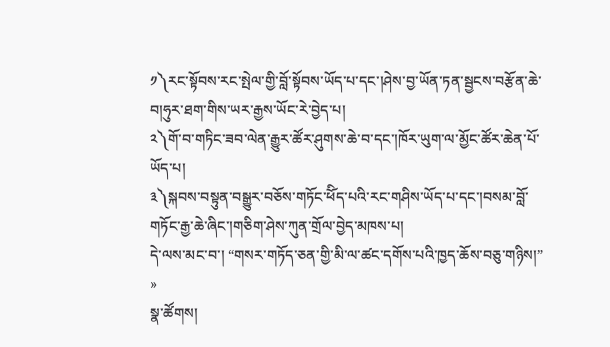༡༽རང་སྟོབས་རང་སྤེལ་གྱི་བློ་སྟོབས་ཡོད་པ་དང་།ཤེས་བྱ་ཡོན་ཏན་སྦྱངས་བརྩོན་ཆེ་བ།ཧུར་ཐག་གིས་ཡར་རྒྱས་ཡོང་རེ་བྱེད་པ།
༢༽གོ་བ་གཏིང་ཟབ་ལེན་རྒྱུར་ཚོར་ཤུགས་ཆེ་བ་དང་།ཁོར་ཡུག་ལ་མྱོང་ཚོར་ཆེན་པོ་ཡོད་པ།
༣༽སྐབས་བསྟུན་བསྒྱུར་བཅོས་གཏོང་ཕོིད་པའི་རང་གཤིས་ཡོད་པ་དང་།བསམ་བློ་གཏོང་རྒྱ་ཆེ་ཞིང་།གཅིག་ཤེས་ཀུན་གྲོལ་བྱེད་མཁས་པ།
དེ་ལས་མང་བ་། “གསར་གཏོད་ཅན་གྱི་མི་ལ་ཚང་དགོས་པའི་ཁྱད་ཆོས་བཅུ་གཉིས།” »
སྣ་ཚོགས།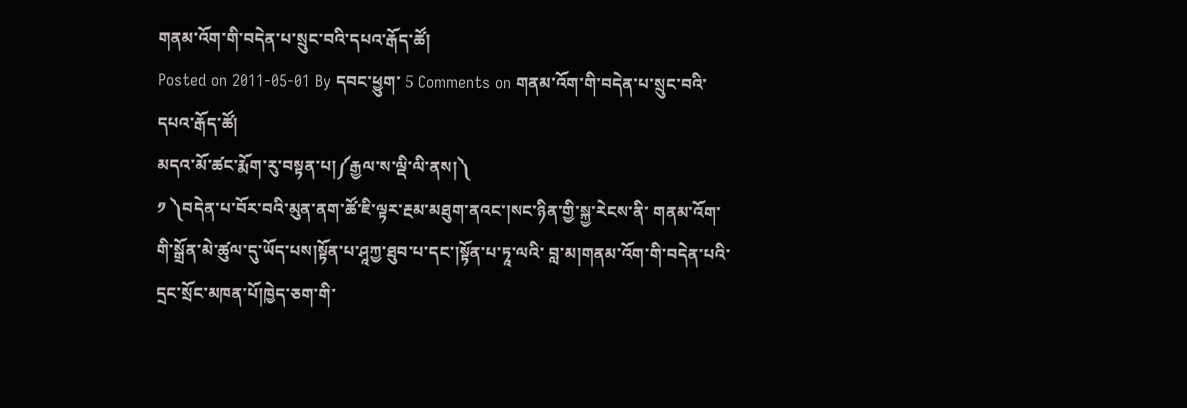གནམ་འོག་གི་བདེན་པ་སྲུང་བའི་དཔའ་རྒོད་ཚོ།
Posted on 2011-05-01 By དབང་ཕྱུག་ 5 Comments on གནམ་འོག་གི་བདེན་པ་སྲུང་བའི་དཔའ་རྒོད་ཚོ།
མདའ་མོ་ཚང་རྨོག་རུ་བསྟན་པ།༼རྒྱལ་ས་ལྡི་ལི་ནས།༽
༡ ༽བདེན་པ་བོར་བའི་མུན་ནག་ཚོ་ཇི་ལྟར་རྔམ་མཐུག་ནའང་།སང་ཉིན་གྱི་སྐྱ་རེངས་ནི་ གནམ་འོག་གི་སྒྲོན་མེ་ཚུལ་དུ་ཡོད་པས།སྟོན་པ་ཤཱཀྱ་ཐུབ་པ་དང་།སྟོན་པ་ཏཱ་ལའི་ བླ་མ།གནམ་འོག་གི་བདེན་པའི་དྲང་སྲོང་མཁན་པོ།ཁྱེད་ཅག་གི་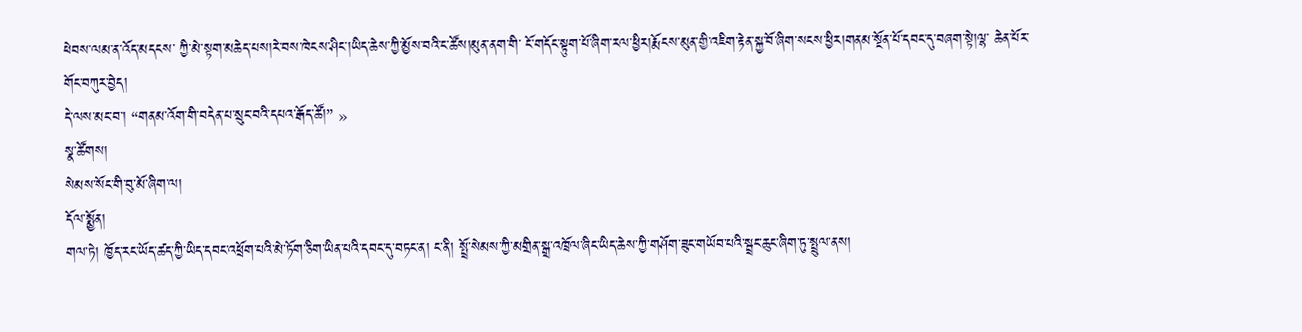ཕེབས་ལམ་ན་འོད་མདངས་ ཀྱི་མེ་སྟག་མཆེད་པས།རེ་བས་ཁེངས་ཤིང་།ཡིད་ཆེས་ཀྱི་མྱོས་བའི་ང་ཚོས།མུན་ནག་གི་ ངོ་གདོང་སྟུག་པོ་ཞིག་རལ་ཕྱིར།རྨོངས་མུན་གྱི་འཇིག་རྟེན་སྐྱ་བོ་ཞིག་སངས་ཕྱིར།གནམ་སྔོན་པོ་དབང་དུ་བཞག་སྟེ།ལྷ་ ཆེན་པོར་གོང་བཀུར་བྱེད།
དེ་ལས་མང་བ་། “གནམ་འོག་གི་བདེན་པ་སྲུང་བའི་དཔའ་རྒོད་ཚོ།” »
སྣ་ཚོགས།
སེམས་སོང་གི་བུ་མོ་ཞིག་ལ།
དོལ་སྨྱོན།
གལ་ཏེ། ཁྱོད་རང་ཡོད་ཚད་ཀྱི་ཡིད་དབང་འཕྲོག་པའི་མེ་ཏོག་ཅིག་ཡིན་པའི་དབང་དུ་བཏང་ན། ང་ནི། སྤྲོ་སེམས་ཀྱི་མགྲིན་སྒྲ་འཁྲོལ་ཞིང་ཡིད་ཆེས་ཀྱི་གཤོག་ཟུང་གཡོབ་པའི་སྦྲང་ཆུང་ཞིག་ཏུ་སྤྲུལ་ནས།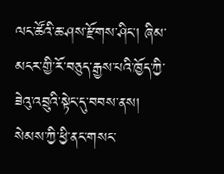ལང་ཚོའི་ཆ་ཤས་རྫོགས་ཤིང་། ཞིམ་མངར་གྱི་རོ་བཅུད་རྒྱས་པའི་ཁྱོད་ཀྱི་ཟེའུ་འབྲུའི་སྟེང་དུ་བབས་ནས། སེམས་ཀྱི་ཕྱི་ནང་གསང་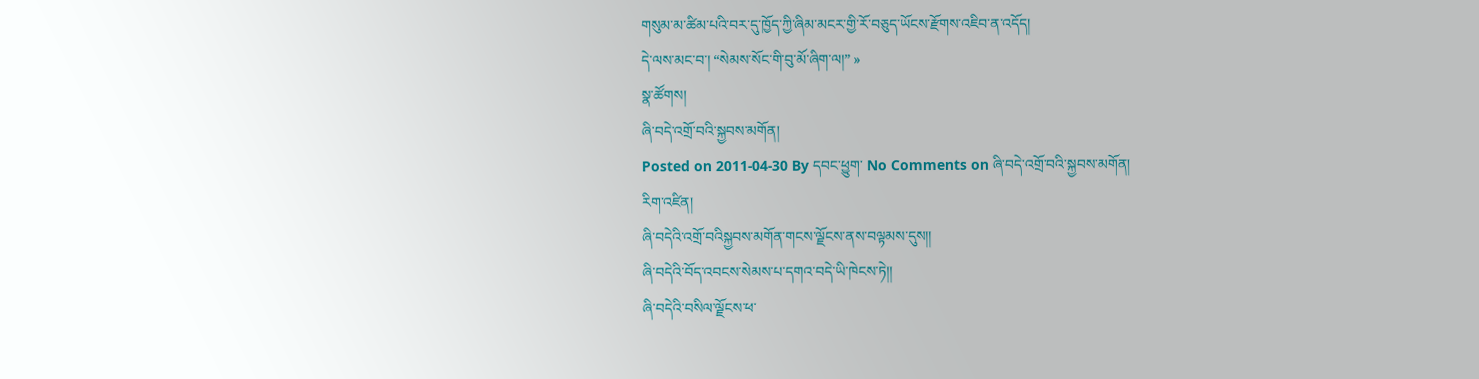གསུམ་མ་ཚིམ་པའི་བར་དུ་ཁྱོད་ཀྱི་ཞིམ་མངར་གྱི་རོ་བཅུད་ཡོངས་རྫོགས་འཇིབ་ན་འདོད།
དེ་ལས་མང་བ་། “སེམས་སོང་གི་བུ་མོ་ཞིག་ལ།” »
སྣ་ཚོགས།
ཞི་བདེ་འགྲོ་བའི་སྐྱབས་མགོན།
Posted on 2011-04-30 By དབང་ཕྱུག་ No Comments on ཞི་བདེ་འགྲོ་བའི་སྐྱབས་མགོན།
རིག་འཛིན།
ཞི་བདེའི་འགྲོ་བའིསྐྱབས་མགོན་གངས་ལྗོངས་ནས་བལྟམས་དུས།།
ཞི་བདེའི་བོད་འབངས་སེམས་པ་དགའ་བདེ་ཡི་ཁེངས་ཏེ།།
ཞི་བདེའི་བསིལ་ལྗོངས་ཕ་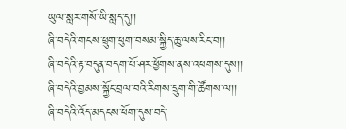ཡུལ་སླར་གསོ་ཡི་སླད་དུ།།
ཞི་བདེའི་གངས་ཕྲུག་ཕུག་བསམ་སྐྱིད་ཆུ་ལས་རིང་བ།།
ཞི་བདེའི་རྟ་བདུན་བདག་པོ་ཤར་ཕྱོགས་ནས་འཕགས་དུས།།
ཞི་བདེའི་བྱམས་སྐྱོང་བྲལ་བའི་རིགས་དྲུག་གི་ཚོགས་ལ།།
ཞི་བདེའི་འོད་མདངས་ཕོག་དུས་བདེ་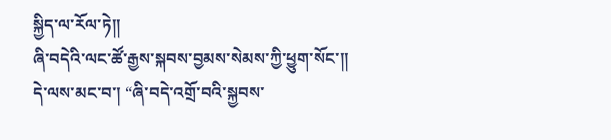སྐྱིད་ལ་རོལ་ཏེ།།
ཞི་བདེའི་ལང་ཚོ་རྒྱས་སྐབས་བྱམས་སེམས་ཀྱི་ཕྱུག་སོང་།།
དེ་ལས་མང་བ་། “ཞི་བདེ་འགྲོ་བའི་སྐྱབས་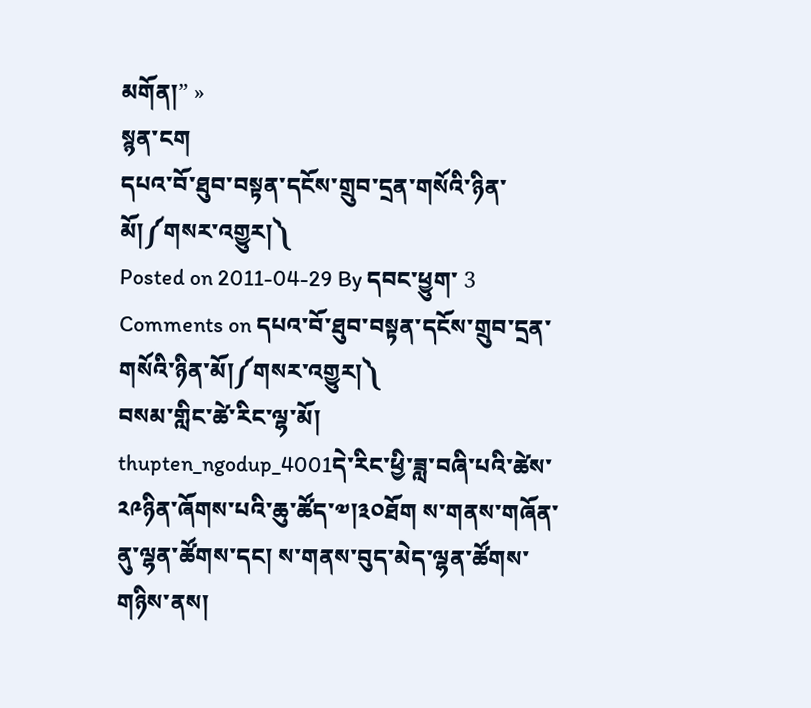མགོན།” »
སྙན་ངག
དཔའ་བོ་ཐུབ་བསྟན་དངོས་གྲུབ་དྲན་གསོའི་ཉིན་མོ།༼གསར་འགྱུར།༽
Posted on 2011-04-29 By དབང་ཕྱུག་ 3 Comments on དཔའ་བོ་ཐུབ་བསྟན་དངོས་གྲུབ་དྲན་གསོའི་ཉིན་མོ།༼གསར་འགྱུར།༽
བསམ་གླིང་ཚེ་རིང་ལྷ་མོ།
thupten_ngodup_4001དེ་རིང་ཕྱི་ཟླ་བཞི་པའི་ཚེས་༢༩ཉིན་ཞོགས་པའི་ཆུ་ཚོད་༧།༣༠ཐོག ས་གནས་གཞོན་ནུ་ལྷན་ཚོགས་དང། ས་གནས་བུད་མེད་ལྷན་ཚོགས་གཉིས་ནས།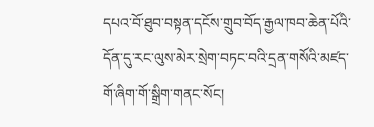དཔའ་བོ་ཐུབ་བསྟན་དངོས་གྲུབ་བོད་རྒྱལ་ཁབ་ཆེན་པོའི་དོན་དུ་རང་ལུས་མེར་སྲེག་བཏང་བའི་དྲན་གསོའི་མཛད་གོ་ཞིག་གོ་སྒྲིག་གནང་སོང།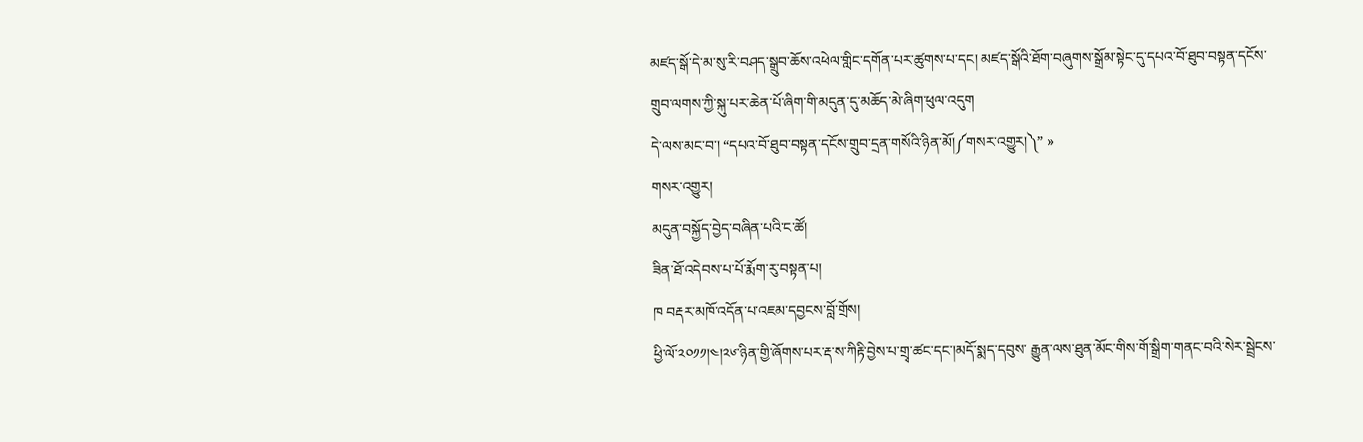མཛད་སྒོ་དེ་མ་སུ་རི་བཤད་སྒྲུབ་ཆོས་འཕེལ་གླིང་དགོན་པར་ཚུགས་པ་དང། མཛད་སྒོའི་ཐོག་བཞུགས་སྒྲོམ་སྟེང་དུ་དཔའ་བོ་ཐུབ་བསྟན་དངོས་གྲུབ་ལགས་ཀྱི་སྐུ་པར་ཆེན་པོ་ཞིག་གི་མདུན་དུ་མཆོད་མེ་ཞིག་ཕུལ་འདུག
དེ་ལས་མང་བ་། “དཔའ་བོ་ཐུབ་བསྟན་དངོས་གྲུབ་དྲན་གསོའི་ཉིན་མོ།༼གསར་འགྱུར།༽” »
གསར་འགྱུར།
མདུན་བསྐྱོད་བྱེད་བཞིན་པའི་ང་ཚོ།
ཟིན་ཐོ་འདེབས་པ་པོ་རྨོག་རུ་བསྟན་པ།
ཁ བརྡར་མཁོ་འདོན་པ་འཇམ་དབྱངས་བློ་གྲོས།
ཕྱི་ལོ་༢༠༡༡།༤།༢༦་ཉིན་གྱི་ཞོགས་པར་རྡ་ས་ཀིརྟི་བྱེས་པ་གྲྭ་ཚང་དང་།མདོ་སྨད་དབུས་ རྒྱུན་ལས་ཐུན་མོང་གིས་གོ་སྒྲིག་གནང་བའི་སེར་སྦྲེངས་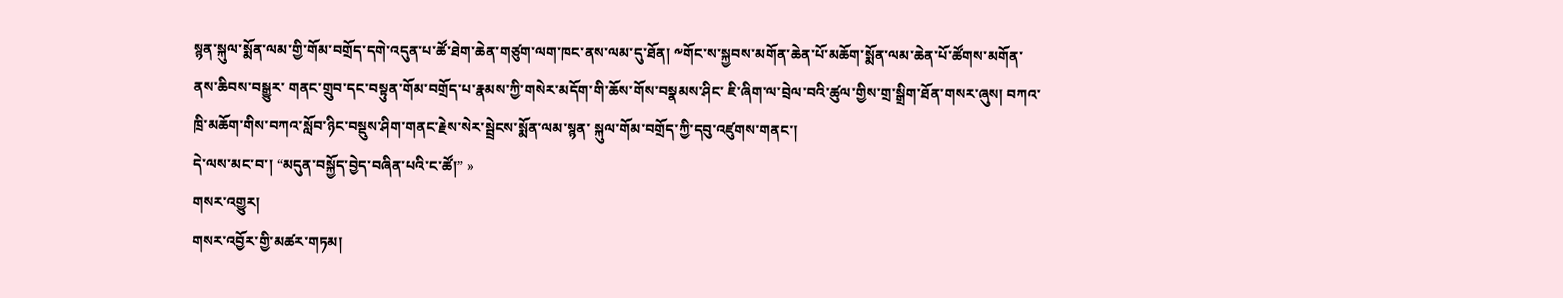སྙན་སྐུལ་སྨོན་ལམ་གྱི་གོམ་བགྲོད་དགེ་འདུན་པ་ཚོ་ཐེག་ཆེན་གཙུག་ལག་ཁང་ནས་ལམ་དུ་ཐོན། ༸གོང་ས་སྐྱབས་མགོན་ཆེན་པོ་མཆོག་སྨོན་ལམ་ཆེན་པོ་ཚོགས་མགོན་ནས་ཆིབས་བསྒྱུར་ གནང་གྲུབ་དང་བསྟུན་གོམ་བགྲོད་པ་རྣམས་ཀྱི་གསེར་མདོག་གི་ཆོས་གོས་བསྣམས་ཤིང་ ཇི་ཞིག་ལ་བྲེལ་བའི་ཚུལ་གྱིས་གྲ་སྒྲིག་ཐོན་གསར་ཞུས། བཀའ་ཁྲི་མཆོག་གིས་བཀའ་སློབ་ཉིང་བསྡུས་ཤིག་གནང་རྗེས་སེར་སྦྲེངས་སྨོན་ལམ་སྙན་ སྐུལ་གོམ་བགྲོད་ཀྱི་དབུ་འཛུགས་གནང་།
དེ་ལས་མང་བ་། “མདུན་བསྐྱོད་བྱེད་བཞིན་པའི་ང་ཚོ།” »
གསར་འགྱུར།
གསར་འབྱོར་གྱི་མཚར་གཏམ།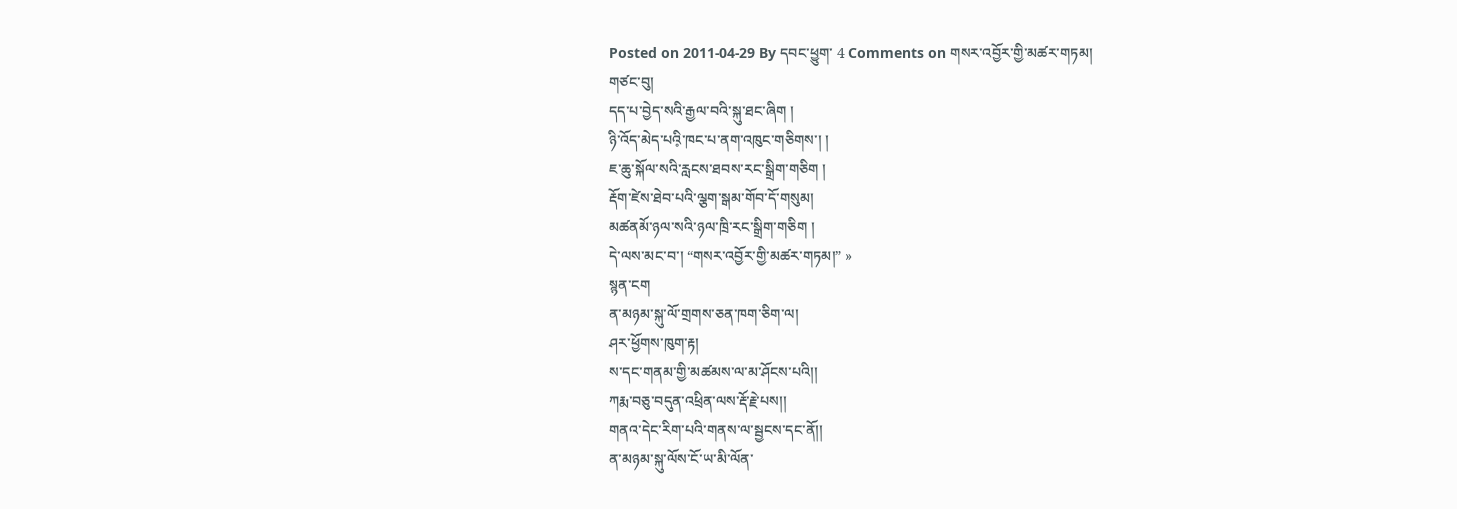Posted on 2011-04-29 By དབང་ཕྱུག་ 4 Comments on གསར་འབྱོར་གྱི་མཚར་གཏམ།
གཙང་བུ།
དད་པ་བྱེད་སའི་རྒྱལ་བའི་སྐུ་ཐང་ཞིག །
ཉི་འོད་མེད་པའི༷་ཁང་པ་ནག་འཁུང་གཅིགས་། །
ཇ་ཆུ་སྐོལ་སའི་རླངས་ཐབས་རང་སྒྲིག་གཅིག །
རྡོག་ཛེས་ཐེབ་པའི་ལྕག་སྒམ་གོབ་དོ་གསུམ།
མཚནམོ་ཉལ་སའི་ཉལ་ཁྲི་རང་སྒྲིག་གཅིག །
དེ་ལས་མང་བ་། “གསར་འབྱོར་གྱི་མཚར་གཏམ།” »
སྙན་ངག
ན་མཉམ་སྐུ་ལོ་གྲགས་ཅན་ཁག་ཅིག་ལ།
ཤར་ཕྱོགས་ཁུག་རྟ།
ས་དང་གནམ་གྱི་མཚམས་ལ་མ་ཤོངས་པའི།།
ཀརྨ་བཅུ་བདུན་འཕྲིན་ལས་རྡོ་རྗེ་པས།།
གནའ་དེང་རིག་པའི་གནས་ལ་སྦྱངས་དང་ནོ།།
ན་མཉམ་སྐུ་ལོས་ངོ་ཡ་མི་ལོན་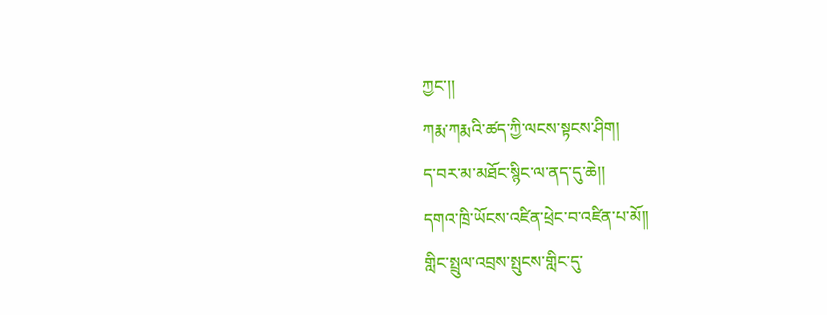ཀྱང་།།
ཀརྨ་ཀརྨའི་ཚད་ཀྱི་ལངས་སྟངས་ཤིག།
ད་བར་མ་མཐོང་སྙིང་ལ་ནད་དུ་ཆེ།།
དགའ་ཁྲི་ཡོངས་འཛིན་ཕྲེང་བ་འཛིན་པ་མོ།།
གླིང་སྤྲུལ་འབྲས་སྤུངས་གླིང་དུ་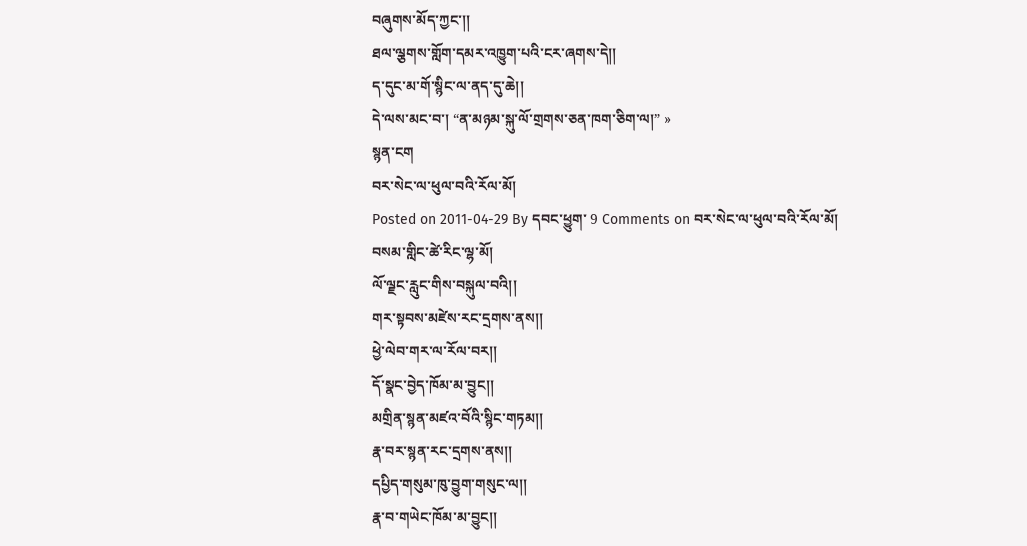བཞུགས་མོད་ཀྱང་།།
ཐལ་ལྕགས་གློག་དམར་འཁྱུག་པའི་ངར་ཞགས་དེ།།
ད་དུང་མ་གོ་སྙིང་ལ་ནད་དུ་ཆེ།།
དེ་ལས་མང་བ་། “ན་མཉམ་སྐུ་ལོ་གྲགས་ཅན་ཁག་ཅིག་ལ།” »
སྙན་ངག
བར་སེང་ལ་ཕུལ་བའི་རོལ་མོ།
Posted on 2011-04-29 By དབང་ཕྱུག་ 9 Comments on བར་སེང་ལ་ཕུལ་བའི་རོལ་མོ།
བསམ་གླིང་ཚེ་རིང་ལྷ་མོ།
ལོ་ལྗང་རླུང་གིས་བསྐུལ་བའི།།
གར་སྟབས་མཛེས་རང་དྲགས་ནས།།
ཕྱེ་ལེབ་གར་ལ་རོལ་བར།།
དོ་སྣང་བྱེད་ཁོམ་མ་བྱུང།།
མགྲིན་སྙན་མཛའ་བོའི་སྙིང་གཏམ།།
རྣ་བར་སྙན་རང་དྲགས་ནས།།
དཔྱིད་གསུམ་ཁུ་བྱུག་གསུང་ལ།།
རྣ་བ་གཡེང་ཁོམ་མ་བྱུང།།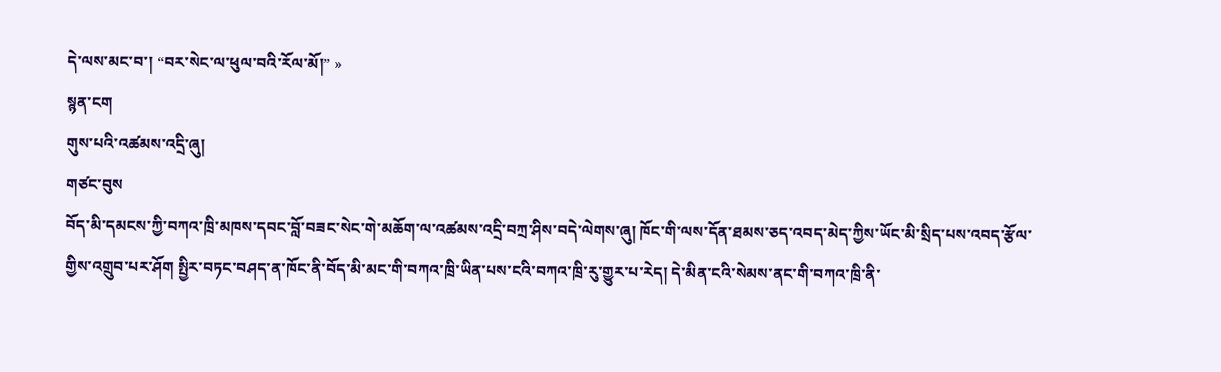དེ་ལས་མང་བ་། “བར་སེང་ལ་ཕུལ་བའི་རོལ་མོ།” »
སྙན་ངག
གུས་པའི་འཚམས་འདྲི་ཞུ།
གཙང་བུས
བོད་མི་དམངས་ཀྱི་བཀའ་ཁྲི་མཁས་དབང་བློ་བཟང་སེང་གེ་མཆོག་ལ་འཚམས་འདྲི་བཀྲ་ཤིས་བདེ་ལེགས་ཞུ། ཁོང་གི་ལས་དོན་ཐམས་ཅད་འབད་མེད་ཀྱིས་ཡོང་མི་སྲིད་པས་འབད་རྩོལ་གྱིས་འགྲུབ་པར་ཤོག སྤྱིར་བཏང་བཤད་ན་ཁོང་ནི་བོད་མི་མང་གི་བཀའ་ཁྲི་ཡིན་པས་ངའི་བཀའ་ཁྲི་རུ་གྱུར་པ་རེད། དེ་མིན་ངའི་སེམས་ནང་གི་བཀའ་ཁྲི་ནི་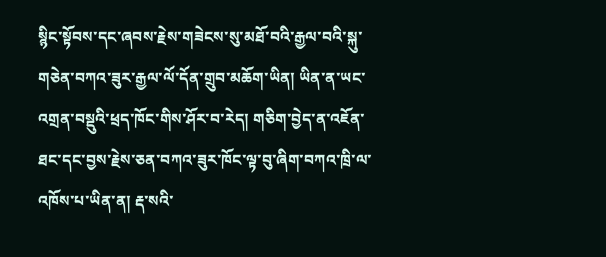སྙིང་སྟོབས་དང་ཞབས་རྗེས་གཟེངས་སུ་མཐོ་བའི་རྒྱལ་བའི་སྐུ་གཅེན་བཀའ་ཟུར་རྒྱལ་ལོ་དོན་གྲུབ་མཆོག་ཡིན། ཡིན་ན་ཡང་འགྲན་བསྡུའི་ཕྲད་ཁོང་གིས་ཤོར་བ་རེད། གཅིག་བྱེད་ན་འཇོན་ཐང་དང་བྱས་རྗེས་ཅན་བཀའ་ཟུར་ཁོང་ལྟ་བུ་ཞིག་བཀའ་ཁྲི་ལ་འཁོས་པ་ཡིན་ན། རྡ་སའི་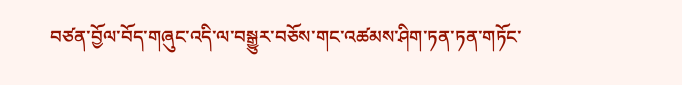བཙན་བྱོལ་བོད་གཞུང་འདི་ལ་བསྒྱུར་བཅོས་གང་འཚམས་ཤིག་ཏན་ཏན་གཏོང་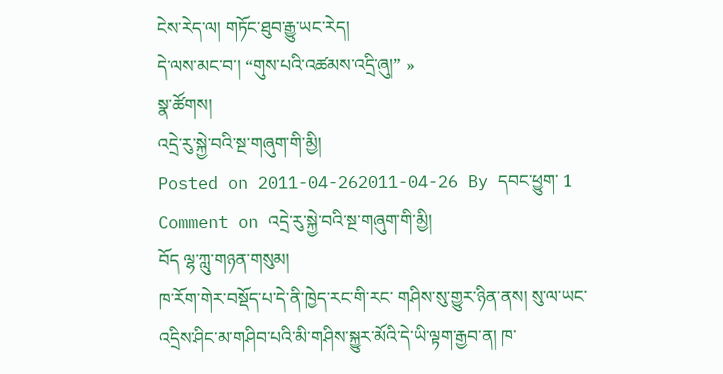ངེས་རེད་ལ། གཏོང་ཐུབ་རྒྱུ་ཡང་རེད།
དེ་ལས་མང་བ་། “གུས་པའི་འཚམས་འདྲི་ཞུ།” »
སྣ་ཚོགས།
འདྲེ་རུ་སྐྱེ་བའི་སྔ་གཞུག་གི་མྱི།
Posted on 2011-04-262011-04-26 By དབང་ཕྱུག་ 1 Comment on འདྲེ་རུ་སྐྱེ་བའི་སྔ་གཞུག་གི་མྱི།
བོད ལྷ་ཀླུ་གཉན་གསུམ།
ཁ་རོག་གེར་བསྡོད་པ་དེ་ནི་ཁྱེད་རང་གི་རང་ གཤིས་སུ་གྱུར་ཉིན་ནས། སུ་ལ་ཡང་འདྲིས་ཤིང་མ་གཤིབ་པའི་མི་གཤིས་སྐྱུར་མོའི་དེ་ཡི་ལྟག་རྒྱབ་ན། ཁ་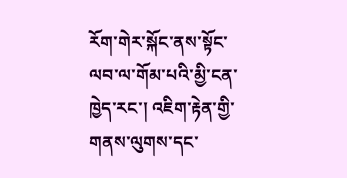རོག་གེར་སྐོང་ནས་སྟོང་ལབ་ལ་གོམ་པའི་མྱི་ངན་ཁྱེད་རང་། འཇིག་རྟེན་གྱི་གནས་ལུགས་དང་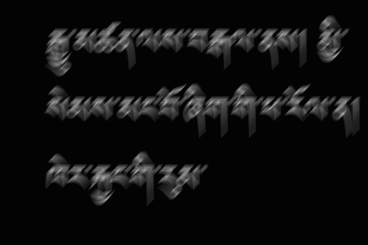རྒྱུ་མཚན་ལས་བརྒལ་ནས། མྱི་སེམས་མང་བོ་ཞིག་གི་ཕ་རོལ་ན། ཁེར་རྐྱང་གི་རུམ་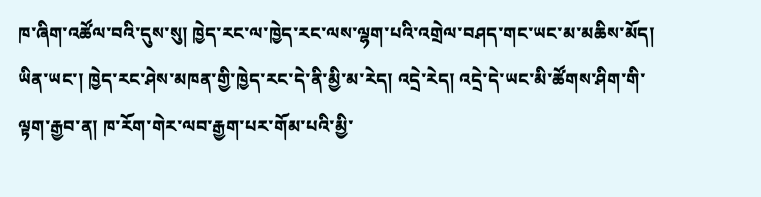ཁ་ཞིག་འཚོལ་བའི་དུས་སུ། ཁྱེད་རང་ལ་ཁྱེད་རང་ལས་ལྷག་པའི་འགྲེལ་བཤད་གང་ཡང་མ་མཆིས་མོད། ཡིན་ཡང་། ཁྱེད་རང་ཤེས་མཁན་གྱི་ཁྱེད་རང་དེ་ནི་མྱི་མ་རེད། འདྲེ་རེད། འདྲེ་དེ་ཡང་མི་ཚོགས་ཤིག་གི་ལྟག་རྒྱབ་ན། ཁ་རོག་གེར་ལབ་རྒྱག་པར་གོམ་པའི་མྱི་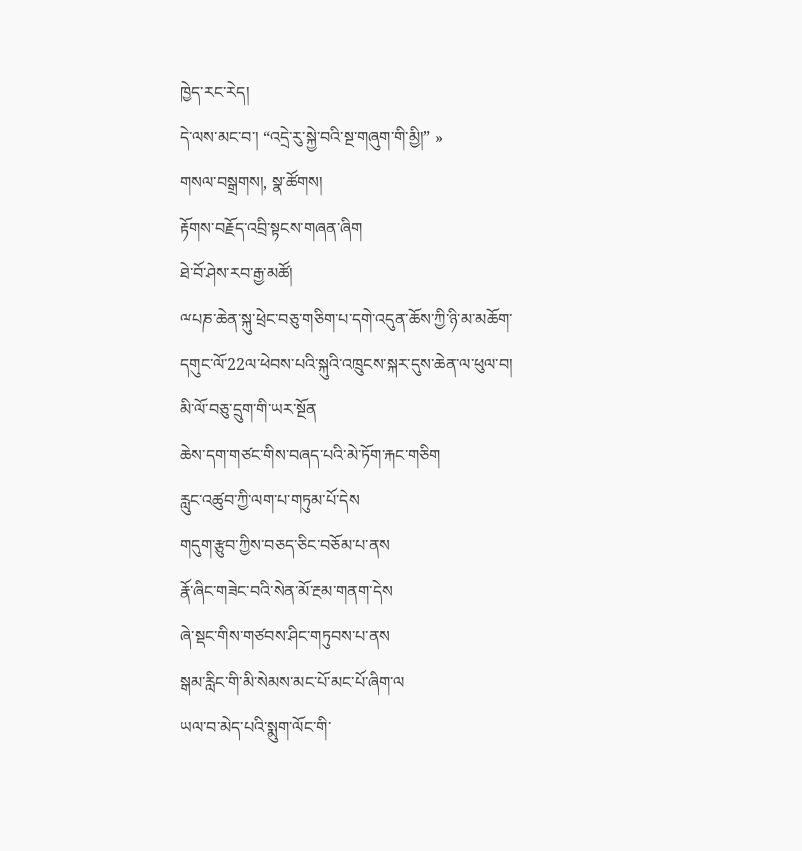ཁྱེད་རང་རེད།
དེ་ལས་མང་བ་། “འདྲེ་རུ་སྐྱེ་བའི་སྔ་གཞུག་གི་མྱི།” »
གསལ་བསྒྲགས།, སྣ་ཚོགས།
རྟོགས་བརྗོད་འབྲི་སྟངས་གཞན་ཞིག
ཐེ་བོ་ཤེས་རབ་རྒྱ་མཚོ།
ྋཔཎ་ཆེན་སྐུ་ཕྲེང་བཅུ་གཅིག་པ་དགེ་འདུན་ཆོས་ཀྱི་ཉི་མ་མཆོག་དགུང་ལོ་22ལ་ཕེབས་པའི་སྐུའི་འཁྲུངས་སྐར་དུས་ཆེན་ལ་ཕུལ་བ།
མི་ལོ་བཅུ་དྲུག་གི་ཡར་སྔོན
ཆེས་དག་གཙང་གིས་བཞད་པའི་མེ་ཏོག་རྐང་གཅིག
རླུང་འཚུབ་ཀྱི་ལག་པ་གཏུམ་པོ་དེས
གདུག་རྩུབ་ཀྱིས་བཅད་ཅིང་བཅོམ་པ་ནས
རྣོ་ཞིང་གཟེང་བའི་སེན་མོ་རྔམ་གནག་དེས
ཞེ་སྡང་གིས་གཙབས་ཤིང་གཏུབས་པ་ནས
སྒམ་རླིང་གི་མི་སེམས་མང་པོ་མང་པོ་ཞིག་ལ
ཡལ་བ་མེད་པའི་སྨུག་ལོང་གི་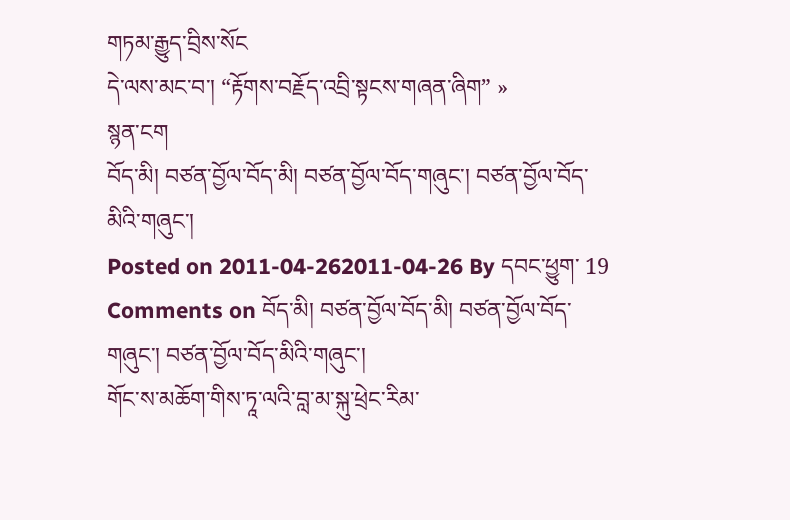གཏམ་རྒྱུད་བྲིས་སོང
དེ་ལས་མང་བ་། “རྟོགས་བརྗོད་འབྲི་སྟངས་གཞན་ཞིག” »
སྙན་ངག
བོད་མི། བཙན་བྱོལ་བོད་མི། བཙན་བྱོལ་བོད་གཞུང་། བཙན་བྱོལ་བོད་མིའི་གཞུང་།
Posted on 2011-04-262011-04-26 By དབང་ཕྱུག་ 19 Comments on བོད་མི། བཙན་བྱོལ་བོད་མི། བཙན་བྱོལ་བོད་གཞུང་། བཙན་བྱོལ་བོད་མིའི་གཞུང་།
གོང་ས་མཆོག་གིས་ཏཱ་ལའི་བླ་མ་སྐུ་ཕྲེང་རིམ་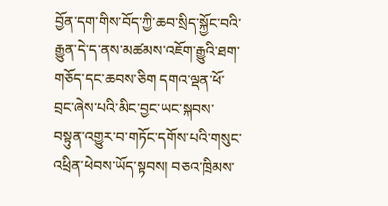བྱོན་དག་གིས་བོད་ཀྱི་ཆབ་སྲིད་སྐྱོང་བའི་རྒྱུན་དེ་ད་ནས་མཚམས་འཇོག་རྒྱུའི་ཐག་གཅོད་དང་ཆབས་ཅིག དགའ་ལྡན་ཕོ་བྲང་ཞེས་པའི་མིང་བྱང་ཡང་སྐབས་བསྟུན་འགྱུར་བ་གཏོང་དགོས་པའི་གསུང་འཕྲིན་ཕེབས་ཡོད་སྟབས། བཅའ་ཁྲིམས་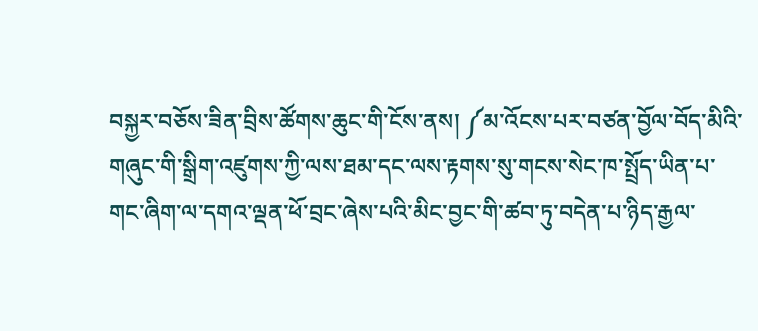བསྐྱར་བཅོས་ཟིན་བྲིས་ཚོགས་ཆུང་གི་ངོས་ནས། ༼མ་འོངས་པར་བཙན་བྱོལ་བོད་མིའི་གཞུང་གི་སྒྲིག་འཛུགས་ཀྱི་ལས་ཐམ་དང་ལས་རྟགས་སུ་གངས་སེང་ཁ་སྤྲོད་ཡིན་པ་གང་ཞིག་ལ་དགའ་ལྡན་ཕོ་བྲང་ཞེས་པའི་མིང་བྱང་གི་ཚབ་ཏུ་བདེན་པ་ཉིད་རྒྱལ་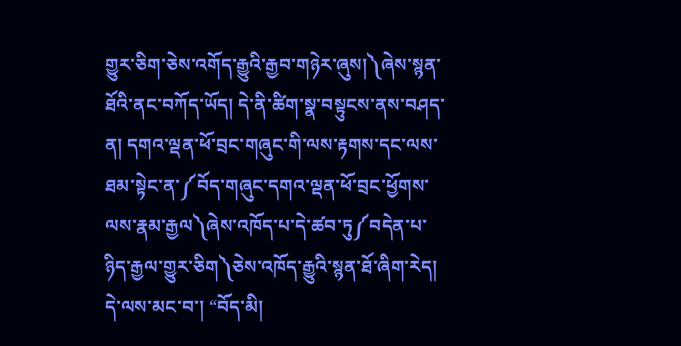གྱུར་ཅིག་ཅེས་འགོད་རྒྱུའི་རྒྱབ་གཉེར་ཞུས།༽ཞེས་སྙན་ཐོའི་ནང་བཀོད་ཡོད། དེ་ནི་ཚིག་སྣ་བསྟུངས་ནས་བཤད་ན། དགའ་ལྡན་ཕོ་བྲང་གཞུང་གི་ལས་རྟགས་དང་ལས་ཐམ་སྟེང་ན་༼བོད་གཞུང་དགའ་ལྡན་ཕོ་བྲང་ཕྱོགས་ལས་རྣམ་རྒྱལ༽ཞེས་འཁོད་པ་དེ་ཚབ་ཏུ༼བདེན་པ་ཉིད་རྒྱལ་གྱུར་ཅིག༽ཅེས་འཁོད་རྒྱུའི་སྙན་ཐོ་ཞིག་རེད།
དེ་ལས་མང་བ་། “བོད་མི།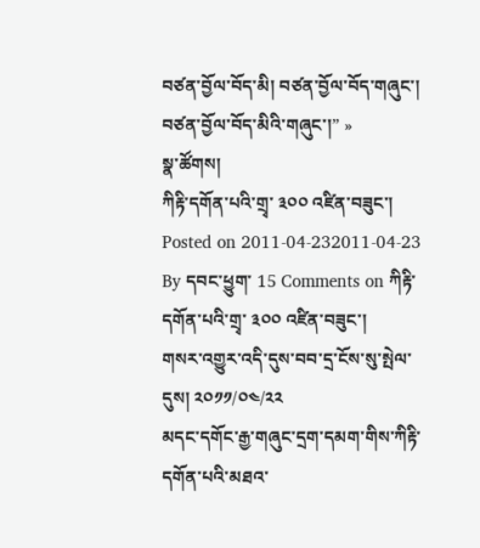བཙན་བྱོལ་བོད་མི། བཙན་བྱོལ་བོད་གཞུང་། བཙན་བྱོལ་བོད་མིའི་གཞུང་།” »
སྣ་ཚོགས།
ཀིརྟི་དགོན་པའི་གྲྭ་ ༣༠༠ འཛིན་བཟུང་།
Posted on 2011-04-232011-04-23 By དབང་ཕྱུག་ 15 Comments on ཀིརྟི་དགོན་པའི་གྲྭ་ ༣༠༠ འཛིན་བཟུང་།
གསར་འགྱུར་འདི་དུས་བབ་དྲ་ངོས་སུ་སྤེལ་དུས། ༢༠༡༡/༠༤/༢༢
མདང་དགོང་རྒྱ་གཞུང་དྲག་དམག་གིས་ཀིརྟི་དགོན་པའི་མཐའ་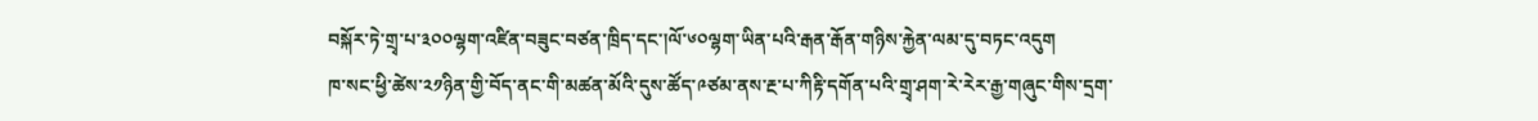བསྐོར་ཏེ་གྲྭ་པ་༣༠༠ལྷག་འཛིན་བཟུང་བཙན་ཁྲིད་དང་།ལོ་༦༠ལྷག་ཡིན་པའི་རྒན་རྒོན་གཉིས་རྐྱེན་ལམ་དུ་བཏང་འདུག
ཁ་སང་ཕྱི་ཚེས་༢༡ཉིན་གྱི་བོད་ནང་གི་མཚན་མོའི་དུས་ཚོད་༩ཙམ་ནས་རྔ་པ་ཀིརྟི་དགོན་པའི་གྲྭ་ཤག་རེ་རེར་རྒྱ་གཞུང་གིས་དྲག་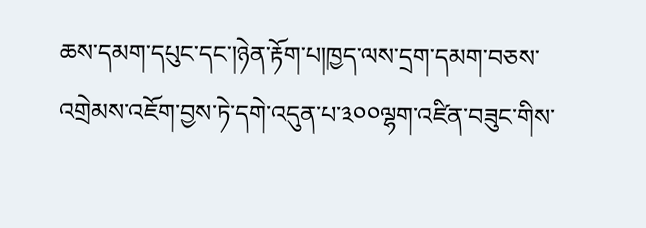ཆས་དམག་དཔུང་དང་།ཉེན་རྟོག་པ།ཁྱད་ལས་དྲག་དམག་བཅས་འགྲེམས་འཇོག་བྱས་ཏེ་དགེ་འདུན་པ་༣༠༠ལྷག་འཛིན་བཟུང་གིས་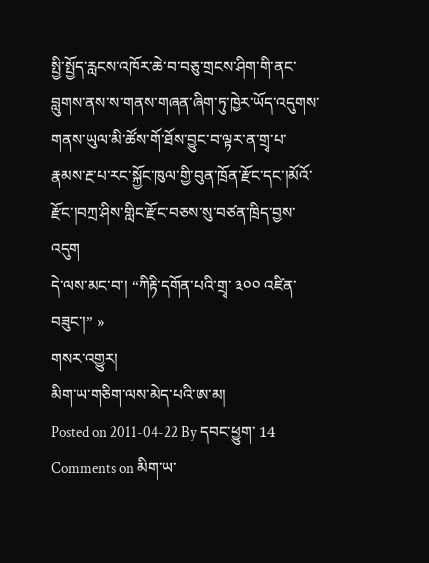སྤྱི་སྤྱོད་རླངས་འཁོར་ཆེ་བ་བཅུ་གྲངས་ཤིག་གི་ནང་བླུགས་ནས་ས་གནས་གཞན་ཞིག་ཏུ་ཁྱེར་ཡོད་འདུགས་གནས་ཡུལ་མི་ཚོས་གོ་ཐོས་བྱུང་བ་ལྟར་ན་གྲྭ་པ་རྣམས་རྔ་པ་རང་སྐྱོང་ཁུལ་གྱི་བུན་ཁྲོན་རྫོང་དང་།མོའོ་རྫོང་།བཀྲ་ཤིས་གླིང་རྫོང་བཅས་སུ་བཙན་ཁྲིད་བྱས་འདུག
དེ་ལས་མང་བ་། “ཀིརྟི་དགོན་པའི་གྲྭ་ ༣༠༠ འཛིན་བཟུང་།” »
གསར་འགྱུར།
མིག་ཡ་གཅིག་ལས་མེད་པའི་ཨ་མ།
Posted on 2011-04-22 By དབང་ཕྱུག་ 14 Comments on མིག་ཡ་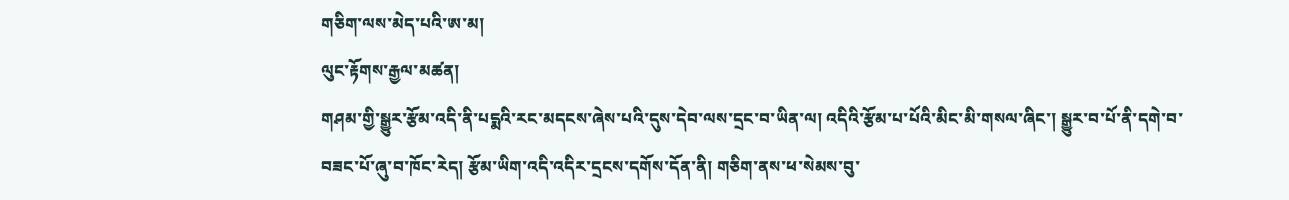གཅིག་ལས་མེད་པའི་ཨ་མ།
ལུང་རྟོགས་རྒྱལ་མཚན།
གཤམ་གྱི་སྒྱུར་རྩོམ་འདི་ནི་པདྨའི་རང་མདངས་ཞེས་པའི་དུས་དེབ་ལས་དྲང་བ་ཡིན་ལ། འདིའི་རྩོམ་པ་པོའི་མིང་མི་གསལ་ཞིང་། སྒྱུར་བ་པོ་ནི་དགེ་བ་བཟང་པོ་ཞུ་བ་ཁོང་རེད། རྩོམ་ཡིག་འདི་འདིར་དྲངས་དགོས་དོན་ནི། གཅིག་ནས་ཕ་སེམས་བུ་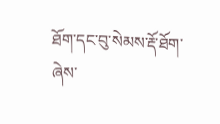ཐོག་དང་བུ་སེམས་རྡོ་ཐོག་ཞེས་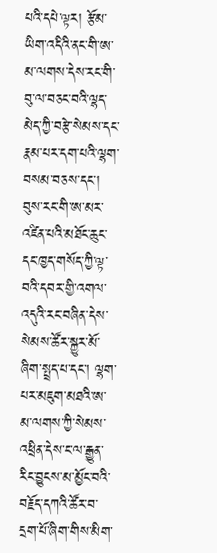པའི་དཔེ་ལྟར། རྩོམ་ཡིག་འདིའི་ནང་གི་ཨ་མ་ལགས་དེས་རང་གི་བུ་ལ་བཅང་བའི་ལྷད་མེད་ཀྱི་བརྩེ་སེམས་དང་རྣམ་པར་དག་པའི་ལྷག་བསམ་བཅས་དང་། བུས་རང་གི་ཨ་མར་འཛིན་པའི་མཐོང་ཆུང་དང་ཁྱད་གསོད་ཀྱི་ལྟ་བའི་དབར་གྱི་འགལ་འདུའི་རང་བཞིན་དེས་སེམས་ཚོར་སྐྱུར་མོ་ཞིག་སྤྲད་པ་དང་། ལྷག་པར་མཇུག་མཐའི་ཨ་མ་ལགས་ཀྱི་སེམས་འཕྲིན་དེས་ང་ལ་རྒྱུན་རིང་བྱུངས་མ་མྱོང་བའི་བརྗོད་དཀའི་ཚོར་བ་དྲག་པོ་ཞིག་གིས་མིག་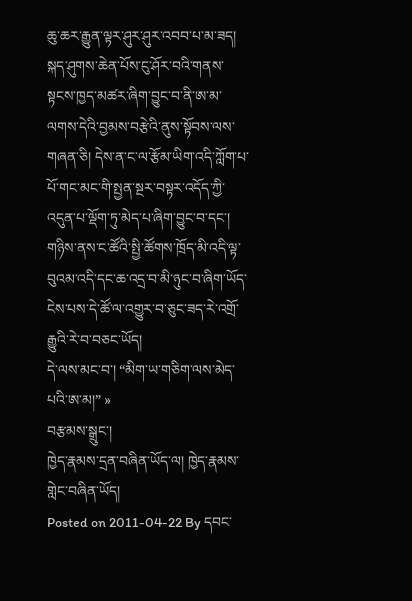ཆུ་ཆར་རྒྱུན་ལྟར་ཤུར་ཤུར་འབབ་པ་མ་ཟད། སྐད་ཤུགས་ཆེན་པོས་ངུ་ཤོར་བའི་གནས་སྟངས་ཁྱད་མཚར་ཞིག་བྱུང་བ་ནི་ཨ་མ་ལགས་དེའི་བྱམས་བརྩེའི་ནུས་སྟོབས་ལས་གཞན་ཅི། དེས་ན་ང་ལ་རྩོམ་ཡིག་འདི་ཀློག་པ་པོ་གང་མང་གི་སྤྱན་སྔར་བསྟར་འདོད་ཀྱི་འདུན་པ་ལྡོག་ཏུ་མེད་པ་ཞིག་བྱུང་བ་དང་། གཉིས་ནས་ང་ཚོའི་སྤྱི་ཚོགས་ཁྲོད་མི་འདི་ལྟ་བུའམ་འདི་དང་ཆ་འདྲ་བ་མི་ཉུང་བ་ཞིག་ཡོད་ངེས་པས་དེ་ཚོ་ལ་འགྱུར་བ་ཅུང་ཟད་རེ་འགྲོ་རྒྱུའི་རེ་བ་བཅང་ཡོད།
དེ་ལས་མང་བ་། “མིག་ཡ་གཅིག་ལས་མེད་པའི་ཨ་མ།” »
བརྩམས་སྒྲུང་།
ཁྱེད་རྣམས་དྲན་བཞིན་ཡོད་ལ། ཁྱེད་རྣམས་གླེང་བཞིན་ཡོད།
Posted on 2011-04-22 By དབང་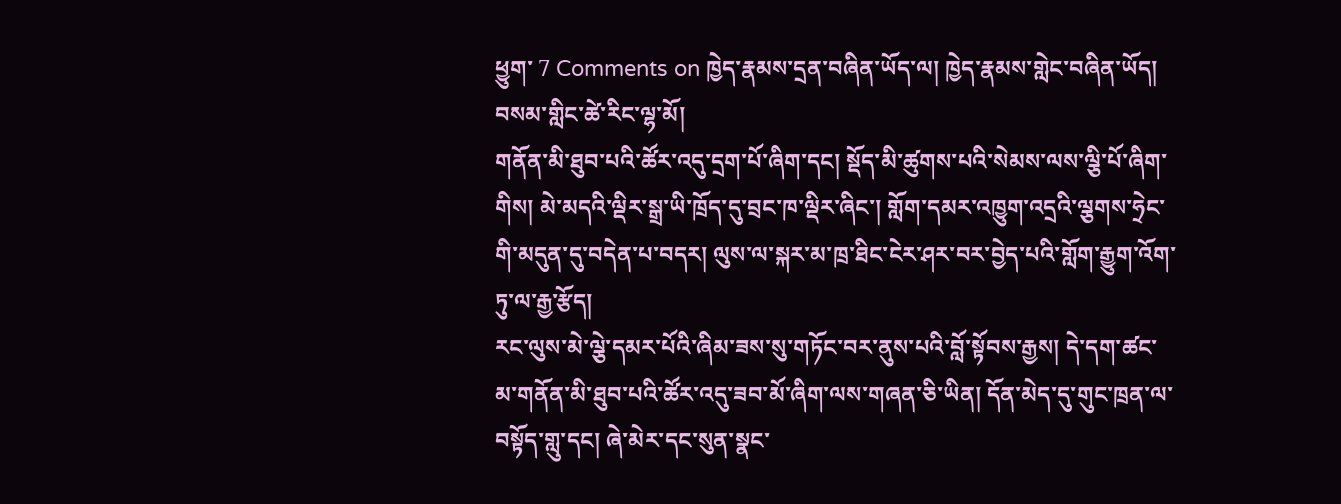ཕྱུག་ 7 Comments on ཁྱེད་རྣམས་དྲན་བཞིན་ཡོད་ལ། ཁྱེད་རྣམས་གླེང་བཞིན་ཡོད།
བསམ་གླིང་ཚེ་རིང་ལྷ་མོ།
གནོན་མི་ཐུབ་པའི་ཚོར་འདུ་དྲག་པོ་ཞིག་དང། སྡོད་མི་ཚུགས་པའི་སེམས་ལས་ལྕི་པོ་ཞིག་གིས། མེ་མདའི་ལྡིར་སྒྲ་ཡི་ཁྲོད་དུ་བྲང་ཁ་ལྡིར་ཞིང་། གློག་དམར་འཁྱུག་འདྲའི་ལྕགས་ཧྲེང་གི་མདུན་དུ་བདེན་པ་བདར། ལུས་ལ་སྐར་མ་ཁྲ་ཐིང་ངེར་ཤར་བར་བྱེད་པའི་གློག་རྒྱུག་འོག་ཏུ་ལ་རྒྱ་རྩོད།
རང་ལུས་མེ་ལྕེ་དམར་པོའི་ཞིམ་ཟས་སུ་གཏོང་བར་ནུས་པའི་བློ་སྟོབས་རྒྱས། དེ་དག་ཚང་མ་གནོན་མི་ཐུབ་པའི་ཚོར་འདུ་ཟབ་མོ་ཞིག་ལས་གཞན་ཅི་ཡིན། དོན་མེད་དུ་གུང་ཁྲན་ལ་བསྟོད་གླུ་དང། ཞེ་མེར་དང་སུན་སྣང་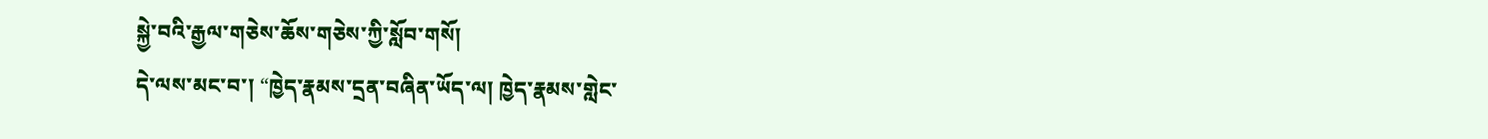སྐྱེ་བའི་རྒྱལ་གཅེས་ཆོས་གཅེས་ཀྱི་སློབ་གསོ།
དེ་ལས་མང་བ་། “ཁྱེད་རྣམས་དྲན་བཞིན་ཡོད་ལ། ཁྱེད་རྣམས་གླེང་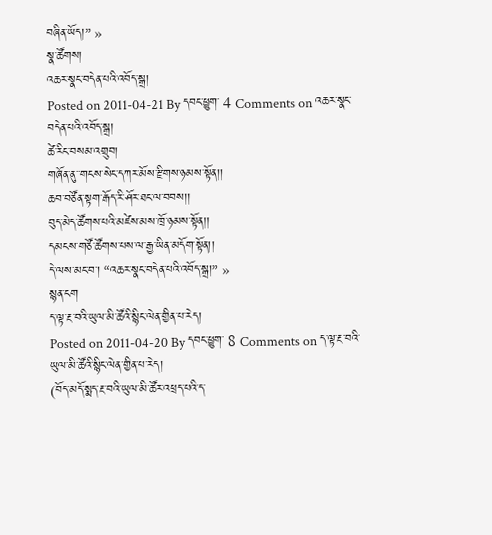བཞིན་ཡོད།” »
སྣ་ཚོགས།
འཆར་སྣང་བདེན་པའི་འབོད་སྒྲ།
Posted on 2011-04-21 By དབང་ཕྱུག་ 4 Comments on འཆར་སྣང་བདེན་པའི་འབོད་སྒྲ།
ཚེ་རིང་བསམ་འགྲུབ།
གཞོན་ནུ་་གངས་སེང་དཀར་མོས་རྫིགས་ཉམས་སྟོན།།
ཆབ་བཙོན་སྟག་རྒོད་རི་ཤོར་ཐང་ལ་བབས།།
བུད་མེད་ཚོགས་པའི་མཛེས་མས་ཁྲོ་ཉམས་སྟོན།།
དམངས་གཙོ་ཚོགས་པས་ལ་རྒྱ་ཡིན་མདོག་སྟོན།།
དེ་ལས་མང་བ་། “འཆར་སྣང་བདེན་པའི་འབོད་སྒྲ།” »
སྙན་ངག
ད་ལྟ་རྔ་བའི་ཡུལ་མི་ཚོའི་སྙིང་ལེན་གྱིན་པ་རེད།
Posted on 2011-04-20 By དབང་ཕྱུག་ 8 Comments on ད་ལྟ་རྔ་བའི་ཡུལ་མི་ཚོའི་སྙིང་ལེན་གྱིན་པ་རེད།
(བོད་མདོ་སྨད་རྔ་བའི་ཡུལ་མི་ཚོར་འཕྲད་པའི་ད་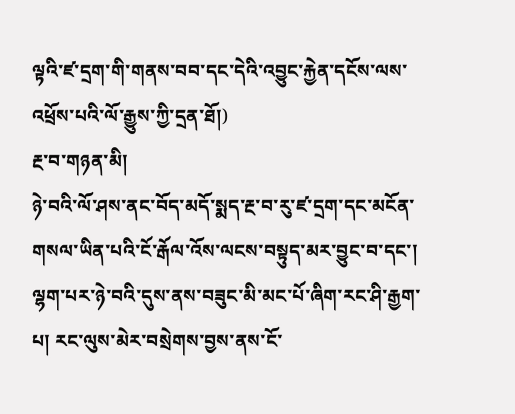ལྟའི་ཛ་དྲག་གི་གནས་བབ་དང་དེའི་འབྱུང་རྐྱེན་དངོས་ལས་འཕྲོས་པའི་ལོ་རྒྱུས་ཀྱི་དྲན་ཐོ།)
རྔ་བ་གཉན་མི།
ཉེ་བའི་ལོ་ཤས་ནང་བོད་མདོ་སྨད་རྔ་བ་རུ་ཛ་དྲག་དང་མངོན་གསལ་ཡིན་པའི་ངོ་རྒོལ་འོས་ལངས་བསྟུད་མར་བྱུང་བ་དང་། ལྷག་པར་ཉེ་བའི་དུས་ནས་བཟུང་མི་མང་པོ་ཞིག་རང་ཤི་རྒྱག་པ། རང་ལུས་མེར་བསྲེགས་བྱས་ནས་ངོ་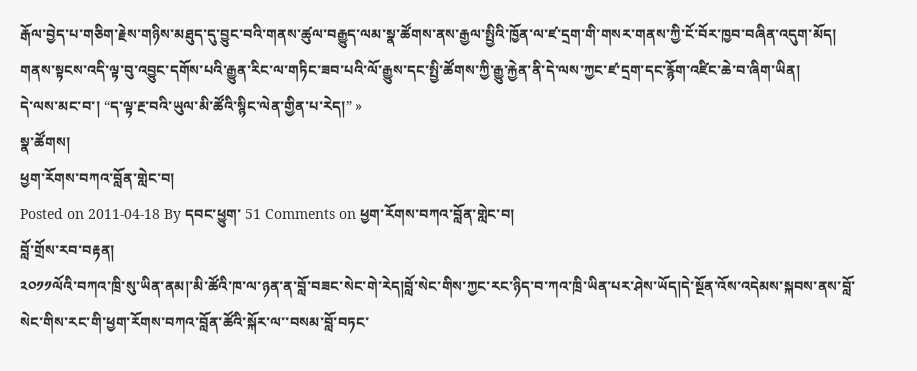རྒོལ་བྱེད་པ་གཅིག་རྗེས་གཉིས་མཐུད་དུ་བྱུང་བའི་གནས་ཚུལ་བརྒྱུད་ལམ་སྣ་ཚོགས་ནས་རྒྱལ་སྤྱིའི་ཁྱོན་ལ་ཛ་དྲག་གི་གསར་གནས་ཀྱི་ངོ་བོར་ཁྱབ་བཞིན་འདུག་མོད། གནས་སྟངས་འདི་ལྟ་བུ་འབྱུང་དགོས་པའི་རྒྱུན་རིང་ལ་གཏིང་ཟབ་པའི་ལོ་རྒྱུས་དང་སྤྱི་ཚོགས་ཀྱི་རྒྱུ་རྐྱེན་ནི་དེ་ལས་ཀྱང་ཛ་དྲག་དང་རྙོག་འཛིང་ཆེ་བ་ཞིག་ཡིན།
དེ་ལས་མང་བ་། “ད་ལྟ་རྔ་བའི་ཡུལ་མི་ཚོའི་སྙིང་ལེན་གྱིན་པ་རེད།” »
སྣ་ཚོགས།
ཕྱག་རོགས་བཀའ་བློན་གླེང་བ།
Posted on 2011-04-18 By དབང་ཕྱུག་ 51 Comments on ཕྱག་རོགས་བཀའ་བློན་གླེང་བ།
བློ་གྲོས་རབ་བརྟན།
༢༠༡༡ལོའི་བཀའ་ཁྲི་སུ་ཡིན་ནམ།་མི་ཚོའི་ཁ་ལ་ཉན་ན་བློ་བཟང་སེང་གེ་རེད།བློ་སེང་གིས་ཀྱང་རང་ཉིད་བ་ཀའ་ཁྲི་ཡིན་པར་ཤེས་ཡོད།དེ་སྔོན་འོས་འདེམས་སྐབས་ནས་བློ་སེང་གིས་རང་གི་ཕྱག་རོགས་བཀའ་བློན་ཚོའི་སྐོར་ལ་་བསམ་བློ་བཏང་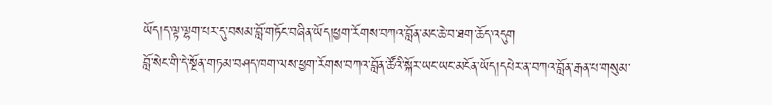ཡོད།ད་ལྟ་ལྷག་པར་དུ་བསམ་བློ་གཏོང་བཞིན་ཡོད།ཕྱག་རོགས་བཀའ་བློན་མང་ཆེ་བ་ཐག་ཆོད་འདུག
བློ་སེང་གི་དེ་སྔོན་གཏམ་བཤད་ཁག་ལས་ཕྱག་རོགས་བཀའ་བློན་ཚོའི་སྐོར་ཡང་ཡང་མངོན་ཡོད།དཔེར་ན་བཀའ་བློན་རྒན་པ་གསུམ་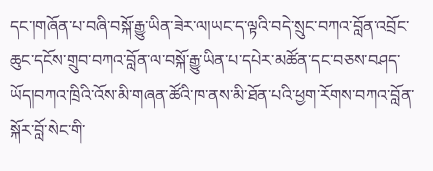དང་།གཞོན་པ་བཞི་བསྐོ་རྒྱུ་ཡིན་ཟེར་ལ།ཡང་ད་ལྟའི་བདེ་སྲུང་བཀའ་བློན་འབྲོང་ཆུང་དངོས་གྲུབ་བཀའ་བློན་ལ་བསྐོ་རྒྱུ་ཡིན་པ་དཔེར་མཚོན་དང་བཅས་བཤད་ཡོད།བཀའ་ཁྲིའི་འོས་མི་གཞན་ཚོའི་ཁ་ནས་མི་ཐོན་པའི་ཕྱག་རོགས་བཀའ་བློན་སྐོར་བློ་སེང་གི་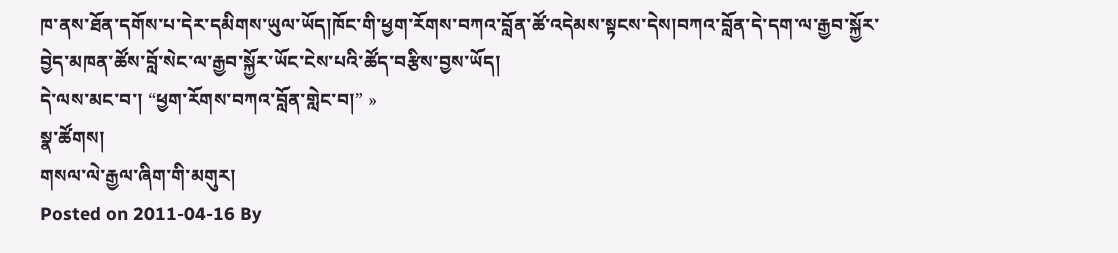ཁ་ནས་ཐོན་དགོས་པ་དེར་དམིགས་ཡུལ་ཡོད།ཁོང་གི་ཕྱག་རོགས་བཀའ་བློན་ཚོ་འདེམས་སྟངས་དེས།བཀའ་བློན་དེ་དག་ལ་རྒྱབ་སྐྱོར་བྱེད་མཁན་ཚོས་བློ་སེང་ལ་རྒྱབ་སྐྱོར་ཡོང་ངེས་པའི་ཚོད་བརྩིས་བྱས་ཡོད།
དེ་ལས་མང་བ་། “ཕྱག་རོགས་བཀའ་བློན་གླེང་བ།” »
སྣ་ཚོགས།
གསལ་ལེ་རྒྱལ་ཞིག་གི་མགུར།
Posted on 2011-04-16 By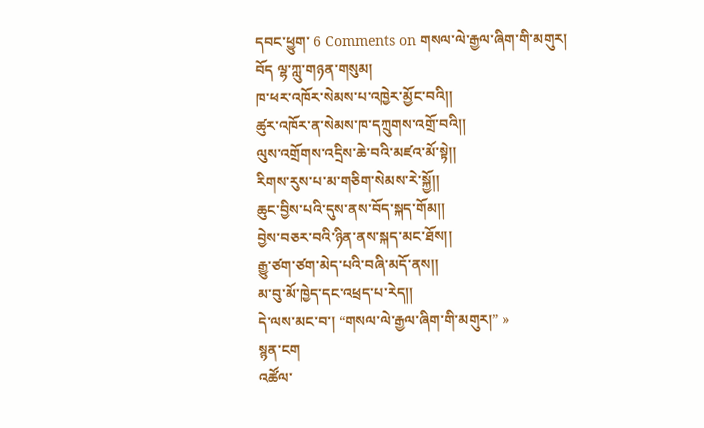དབང་ཕྱུག་ 6 Comments on གསལ་ལེ་རྒྱལ་ཞིག་གི་མགུར།
བོད ལྷ་ཀླུ་གཉན་གསུམ།
ཁ་ཕར་འཁོར་སེམས་པ་འཁྱེར་མྱོང་བའི།།
ཚུར་འཁོར་ན་སེམས་ཁ་དཀྲུགས་འགྲོ་བའི།།
ལུས་འགྲོགས་འདྲིས་ཆེ་བའི་མཛའ་མོ་སྟེ།།
རིགས་རུས་པ་མ་གཅིག་སེམས་རེ་སྐྱོ།།
ཆུང་བྱིས་པའི་དུས་ནས་བོད་སྐད་གོམ།།
བྱེས་བཅར་བའི་ཉིན་ནས་སྐད་མང་ཐོས།།
རྒྱུ་ཙག་ཙག་མེད་པའི་བཞི་མདོ་ནས།།
མ་བུ་མོ་ཁྱེད་དང་འཕྲད་པ་རེད།།
དེ་ལས་མང་བ་། “གསལ་ལེ་རྒྱལ་ཞིག་གི་མགུར།” »
སྙན་ངག
འཚོལ་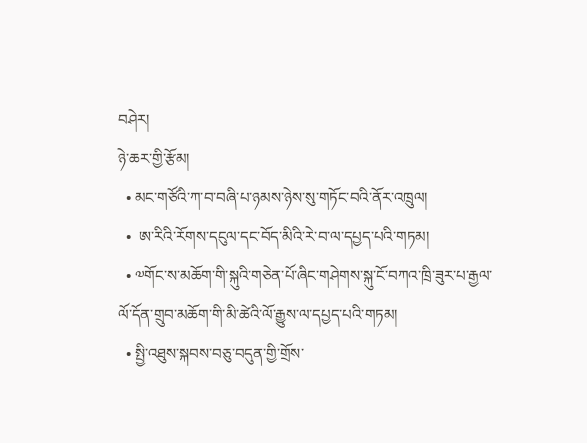བཤེར།
ཉེ་ཆར་གྱི་རྩོམ།
  • མང་གཙོའི་ཀ་བ་བཞི་པ་ཉམས་ཉེས་སུ་གཏོང་བའི་ནོར་འཁྲུལ།
  •  ཨ་རིའི་རོགས་དངུལ་དང་བོད་མིའི་རེ་བ་ལ་དཔྱད་པའི་གཏམ།
  • ༧གོང་ས་མཆོག་གི་སྐུའི་གཅེན་པོ་ཞིང་གཤེགས་སྐུ་ངོ་བཀའ་ཁྲི་ཟུར་པ་རྒྱལ་ལོ་དོན་གྲུབ་མཆོག་གི་མི་ཚེའི་ལོ་རྒྱུས་ལ་དཔྱད་པའི་གཏམ།
  • སྤྱི་འཐུས་སྐབས་བཅུ་བདུན་གྱི་གྲོས་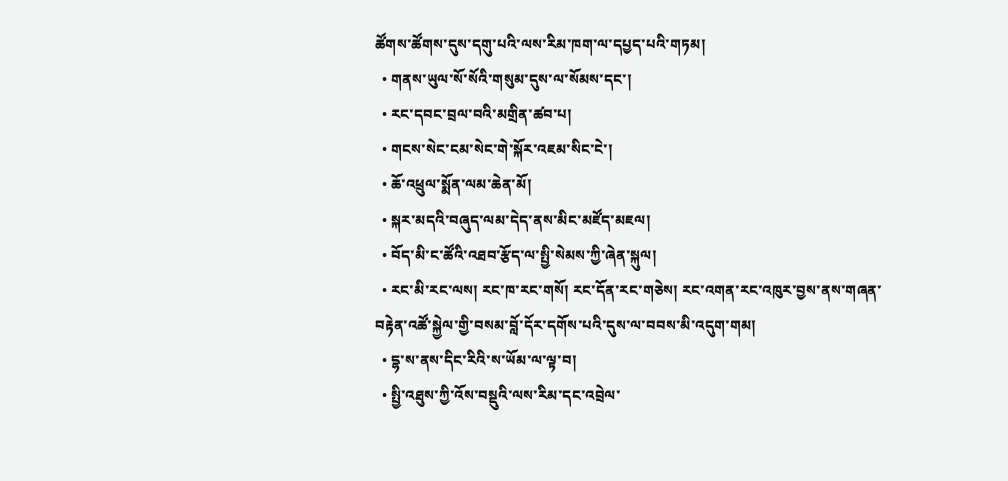ཚོགས་ཚོགས་དུས་དགུ་པའི་ལས་རིམ་ཁག་ལ་དཔྱད་པའི་གཏམ།
  • གནས་ཡུལ་སོ་སོའི་གསུམ་དུས་ལ་སོམས་དང་།
  • རང་དབང་བྲལ་བའི་མགྲིན་ཚབ་པ།
  • གངས་སེང་ངམ་སེང་གེ་སྐོར་འཇམ་སིང་ངེ་།
  • ཆོ་འཕྲུལ་སྨོན་ལམ་ཆེན་མོ།
  • སྐར་མདའི་བཞུད་ལམ་དེད་ནས་མིང་མཛོད་མཇལ།
  • བོད་མི་ང་ཚོའི་འཐབ་རྩོད་ལ་སྤྱི་སེམས་ཀྱི་ཞེན་སྐུལ།
  • རང་མི་རང་ལས། རང་ཁ་རང་གསོ། རང་དོན་རང་གཅེས། རང་འགན་རང་འཁུར་བྱས་ནས་གཞན་བརྟེན་འཚོ་སྐྱེལ་གྱི་བསམ་བློ་དོར་དགོས་པའི་དུས་ལ་བབས་མི་འདུག་གམ།
  • དྷ་ས་ནས་དིང་རིའི་ས་ཡོམ་ལ་ལྟ་བ།
  • སྤྱི་འཐུས་ཀྱི་འོས་བསྡུའི་ལས་རིམ་དང་འབྲེལ་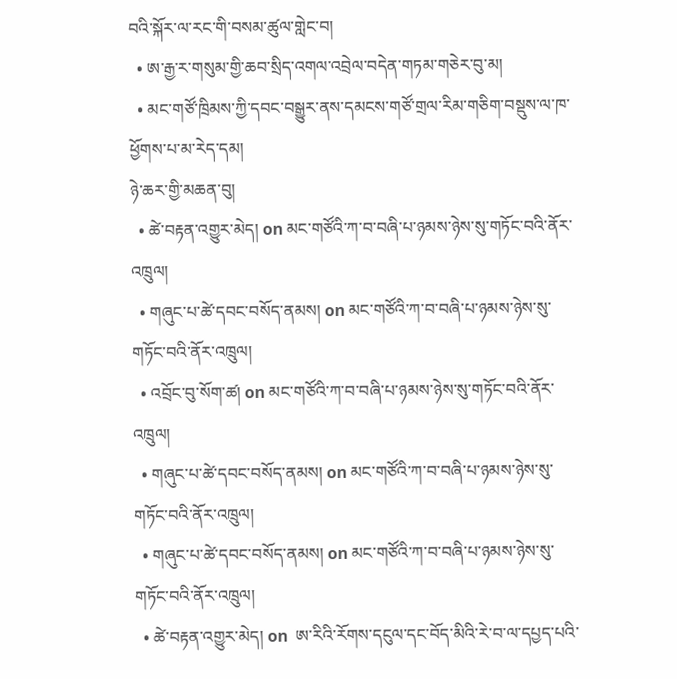བའི་སྐོར་ལ་རང་གི་བསམ་ཚུལ་གླེང་བ།
  • ཨ་རྒྱ་ར་གསུམ་གྱི་ཆབ་སྲིད་འགལ་འབྲེལ་བདེན་གཏམ་གཅེར་བུ་མ།
  • མང་གཙོ་ཁྲིམས་ཀྱི་དབང་བསྒྱུར་ནས་དམངས་གཙོ་གྲལ་རིམ་གཅིག་བསྡུས་ལ་ཁ་ཕྱོགས་པ་མ་རེད་དམ།
ཉེ་ཆར་གྱི་མཆན་བུ།
  • ཚེ་བརྟན་འགྱུར་མེད། on མང་གཙོའི་ཀ་བ་བཞི་པ་ཉམས་ཉེས་སུ་གཏོང་བའི་ནོར་འཁྲུལ།
  • གཞུང་པ་ཚེ་དབང་བསོད་ནམས། on མང་གཙོའི་ཀ་བ་བཞི་པ་ཉམས་ཉེས་སུ་གཏོང་བའི་ནོར་འཁྲུལ།
  • འབྲོང་བུ་སོག་ཚ། on མང་གཙོའི་ཀ་བ་བཞི་པ་ཉམས་ཉེས་སུ་གཏོང་བའི་ནོར་འཁྲུལ།
  • གཞུང་པ་ཚེ་དབང་བསོད་ནམས། on མང་གཙོའི་ཀ་བ་བཞི་པ་ཉམས་ཉེས་སུ་གཏོང་བའི་ནོར་འཁྲུལ།
  • གཞུང་པ་ཚེ་དབང་བསོད་ནམས། on མང་གཙོའི་ཀ་བ་བཞི་པ་ཉམས་ཉེས་སུ་གཏོང་བའི་ནོར་འཁྲུལ།
  • ཚེ་བརྟན་འགྱུར་མེད། on  ཨ་རིའི་རོགས་དངུལ་དང་བོད་མིའི་རེ་བ་ལ་དཔྱད་པའི་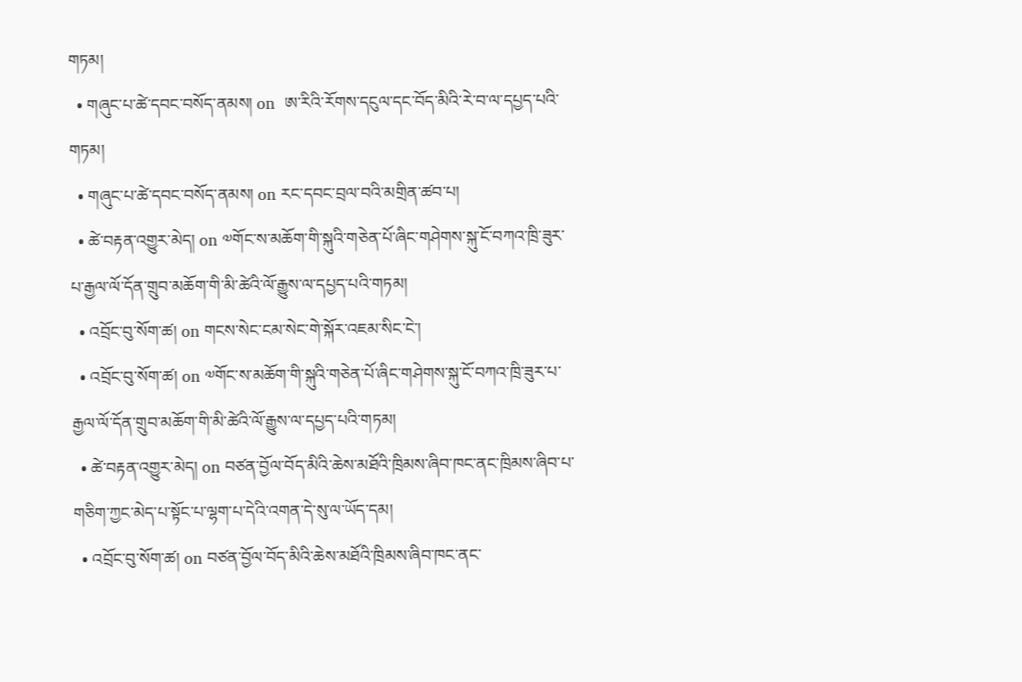གཏམ།
  • གཞུང་པ་ཚེ་དབང་བསོད་ནམས། on  ཨ་རིའི་རོགས་དངུལ་དང་བོད་མིའི་རེ་བ་ལ་དཔྱད་པའི་གཏམ།
  • གཞུང་པ་ཚེ་དབང་བསོད་ནམས། on རང་དབང་བྲལ་བའི་མགྲིན་ཚབ་པ།
  • ཚེ་བརྟན་འགྱུར་མེད། on ༧གོང་ས་མཆོག་གི་སྐུའི་གཅེན་པོ་ཞིང་གཤེགས་སྐུ་ངོ་བཀའ་ཁྲི་ཟུར་པ་རྒྱལ་ལོ་དོན་གྲུབ་མཆོག་གི་མི་ཚེའི་ལོ་རྒྱུས་ལ་དཔྱད་པའི་གཏམ།
  • འབྲོང་བུ་སོག་ཚ། on གངས་སེང་ངམ་སེང་གེ་སྐོར་འཇམ་སིང་ངེ་།
  • འབྲོང་བུ་སོག་ཚ། on ༧གོང་ས་མཆོག་གི་སྐུའི་གཅེན་པོ་ཞིང་གཤེགས་སྐུ་ངོ་བཀའ་ཁྲི་ཟུར་པ་རྒྱལ་ལོ་དོན་གྲུབ་མཆོག་གི་མི་ཚེའི་ལོ་རྒྱུས་ལ་དཔྱད་པའི་གཏམ།
  • ཚེ་བརྟན་འགྱུར་མེད། on བཙན་བྱོལ་བོད་མིའི་ཆེས་མཐོའི་ཁྲིམས་ཞིབ་ཁང་ནང་ཁྲིམས་ཞིབ་པ་གཅིག་ཀྱང་མེད་པ་སྟོང་པ་ལྷག་པ་དེའི་འགན་དེ་སུ་ལ་ཡོད་དམ།
  • འབྲོང་བུ་སོག་ཚ། on བཙན་བྱོལ་བོད་མིའི་ཆེས་མཐོའི་ཁྲིམས་ཞིབ་ཁང་ནང་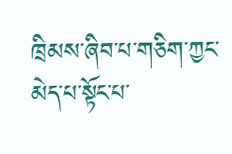ཁྲིམས་ཞིབ་པ་གཅིག་ཀྱང་མེད་པ་སྟོང་པ་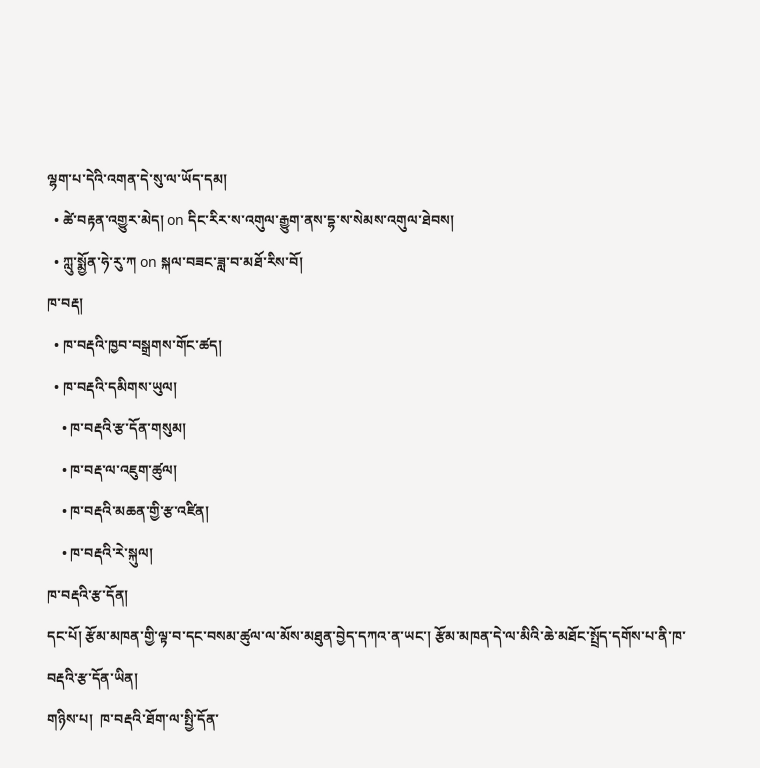ལྷག་པ་དེའི་འགན་དེ་སུ་ལ་ཡོད་དམ།
  • ཚེ་བརྟན་འགྱུར་མེད། on དིང་རིར་ས་འགུལ་རྒྱུག་ནས་དྷ་ས་སེམས་འགུལ་ཐེབས།
  • ཀླུ་སྨྱོན་ཧེ་རུ་ཀ on སྐལ་བཟང་ཟླ་བ་མཐོ་རིས་བོ།
ཁ་བརྡ།
  • ཁ་བརྡའི་ཁྱབ་བསྒྲགས་གོང་ཚད།
  • ཁ་བརྡའི་དམིགས་ཡུལ།
    • ཁ་བརྡའི་རྩ་དོན་གསུམ།
    • ཁ་བརྡ་ལ་འཇུག་ཚུལ།
    • ཁ་བརྡའི་མཆན་གྱི་རྩ་འཛིན།
    • ཁ་བརྡའི་རེ་སྐུལ།
ཁ་བརྡའི་རྩ་དོན།
དང་པོ། རྩོམ་མཁན་གྱི་ལྟ་བ་དང་བསམ་ཚུལ་ལ་མོས་མཐུན་བྱེད་དཀའ་ན་ཡང་། རྩོམ་མཁན་དེ་ལ་མིའི་ཆེ་མཐོང་སྤྲོད་དགོས་པ་ནི་ཁ་བརྡའི་རྩ་དོན་ཡིན།
གཉིས་པ།  ཁ་བརྡའི་ཐོག་ལ་སྤྱི་དོན་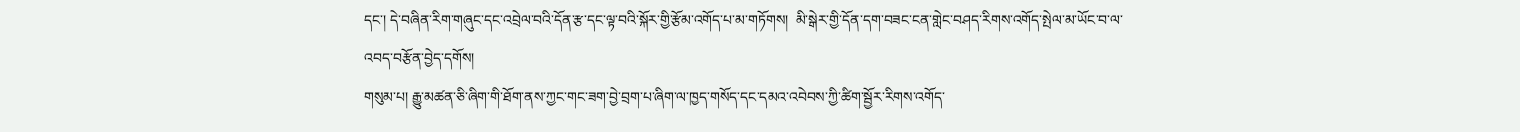དང་། དེ་བཞིན་རིག་གཞུང་དང་འབྲེལ་བའི་དོན་རྩ་དང་ལྟ་བའི་སྐོར་གྱི་རྩོམ་འགོད་པ་མ་གཏོགས།  མི་སྒེར་གྱི་དོན་དག་བཟང་ངན་གླེང་བཤད་རིགས་འགོད་སྤེལ་མ་ཡོང་བ་ལ་འབད་བརྩོན་བྱེད་དགོས།
གསུམ་པ། རྒྱུ་མཚན་ཅི་ཞིག་གི་ཐོག་ནས་ཀྱང་གང་ཟག་བྱེ་བྲག་པ་ཞིག་ལ་ཁྱད་གསོད་དང་དམའ་འབེབས་ཀྱི་ཚིག་སྦྱོར་རིགས་འགོད་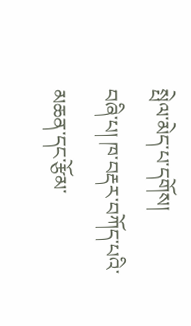སྤེལ་མེད་པ་དགོས།
བཞི་པ། ཁ་བརྡར་བཀོད་པའི་མཆན་དང་རྩོམ་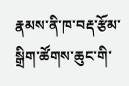རྣམས་ནི་ཁ་བརྡ་རྩོམ་སྒྲིག་ཚོགས་ཆུང་གི་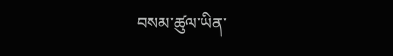བསམ་ཚུལ་ཡིན་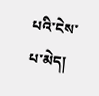པའི་ངེས་པ་མེད།